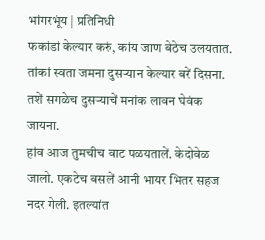भांगरभूंय | प्रतिनिधी
फकांडां केल्यार करुं, कांय जाण बेठेच उलयतात. तांकां स्वता जमना दुसऱ्यान केल्यार बरें दिसना. तशें सगळेच दुसऱ्याचें मनांक लावन घेवंक जायना.
हांव आज तुमचीच वाट पळयतालें. केदोवेळ जालो. एकटेच बसलें आनी भायर भितर सहज नदर गेली. इतल्यांत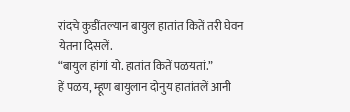रांदचे कुडींतल्यान बायुल हातांत कितें तरी घेवन येतना दिसलें.
“बायुल हांगां यो. हातांत कितें पळयतां.”
हें पळय, म्हूण बायुलान दोनुय हातांतलें आनी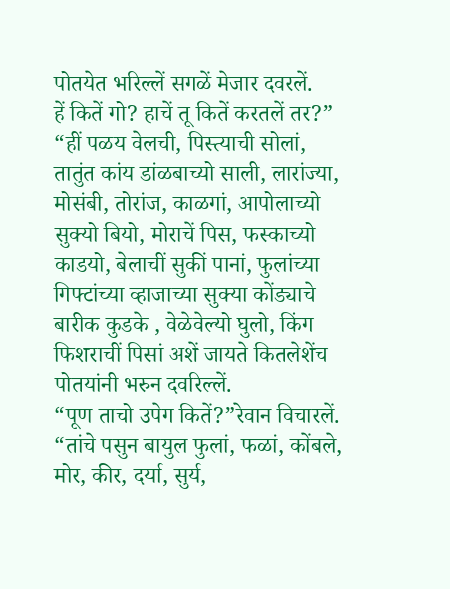पोतयेत भरिल्लें सगळें मेजार दवरलें.
हें कितें गो? हाचें तू कितें करतलें तर?”
“हीं पळय वेलची, पिस्त्याची सोलां, तातुंत कांय डांळबाच्यो साली, लारांज्या, मोसंबी, तोरांज, काळगां, आपोलाच्यो सुक्यो बियो, मोराचें पिस, फस्काच्यो काडयो, बेलाचीं सुकीं पानां, फुलांच्या गिफ्टांच्या व्हाजाच्या सुक्या कोंड्याचे बारीक कुडके , वेळेवेल्यो घुलो, किंग फिशराचीं पिसां अशें जायते कितलेशेंच पोतयांनी भरुन दवरिल्लें.
“पूण ताचो उपेग कितें?”रेवान विचारलें.
“तांचे पसुन बायुल फुलां, फळां, कोंबले, मोर, कीर, दर्या, सुर्य,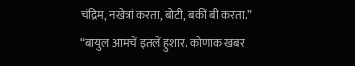चंद्रिम, नखेत्रां करता, बोटी, बकीं बी करता.”
“बायुल आमचें इतलें हुशार. कोणाक खबर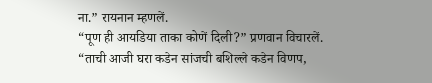ना.” रायनान म्हणलें.
“पूण ही आयडिया ताका कोणें दिली?” प्रणवान विचारलें.
“ताची आजी घरा कडेन सांजची बशिल्ले कडेन विणप,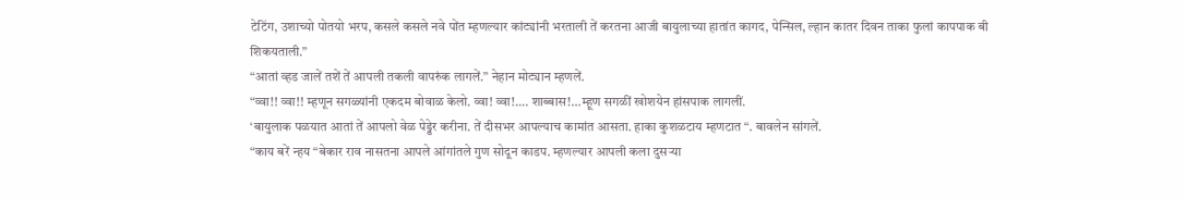टेटिंग, उशाच्यो पोतयो भरप, कसले कसले नवे पोंत म्हणल्यार कांट्यांनी भरताली तें करतना आजी बायुलाच्या हातांत कागद, पेन्सिल, ल्हान कातर दिवन ताका फुलां कापपाक बी शिकयताली.”
“आतां व्हड जालें तशें तें आपली तकली वापरुंक लागलें.” नेहान मोट्यान म्हणलें.
“व्वा!! व्वा!! म्हणून सगळ्यांनी एकदम बोवाळ केलो. व्वा! व्वा!…. शाब्बास!…म्हूण सगळीं खोशयेन हांसपाक लागलीं.
‘बायुलाक पळयात आतां तें आपलो वेळ पेड्डेर करीना. तें दीसभर आपल्याच कामांत आसता. हाका कुशळटाय म्हणटात “. बावलेन सांगलें.
“काय बरें न्हय “बेकार राव नासतना आपले आंगांतले गुण सोदून काडप. म्हणल्यार आपली कला दुसऱ्या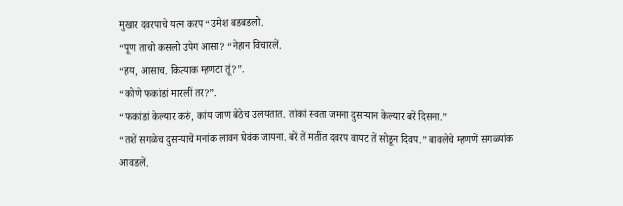मुखार दवरपाचे यत्न करप “उमेश बडबडलो.
“पूण ताचो कसलो उपेग आसा? “नेहान विचारलें.
“हय, आसाच. कित्याक म्हणटा तूं?”.
“कोणे फकांडां मारलीं तर?”.
“फकांडां केल्यार करुं, कांय जाण बेठेच उलयतात. तांकां स्वता जमना दुसऱ्यान केल्यार बरें दिसना.”
“तशें सगळेच दुसऱ्याचें मनांक लावन घेवंक जायना. बरें तें मतींत दवरप वायट तें सोडून दिवप.” बावलेचे म्हणणें सगळ्यांक आवडलें.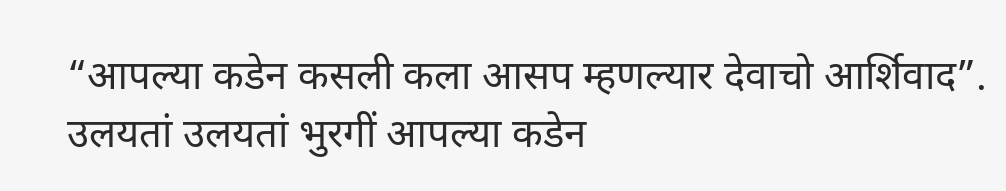“आपल्या कडेन कसली कला आसप म्हणल्यार देवाचो आर्शिवाद”. उलयतां उलयतां भुरगीं आपल्या कडेन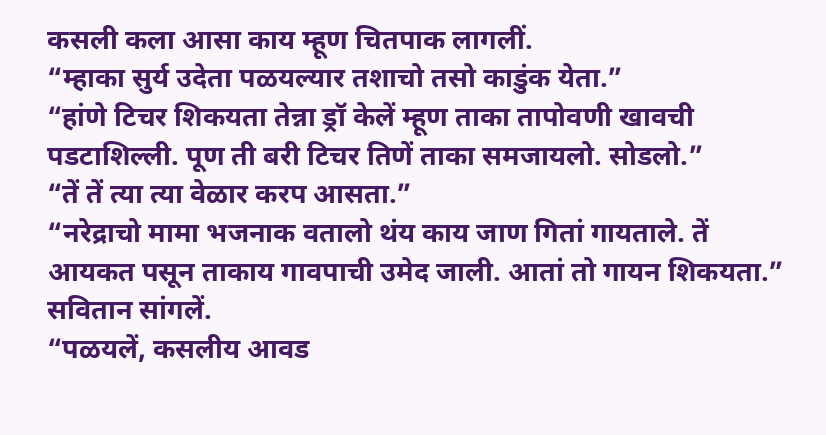कसली कला आसा काय म्हूण चितपाक लागलीं.
“म्हाका सुर्य उदेता पळयल्यार तशाचो तसो काडुंक येता.”
“हांणे टिचर शिकयता तेन्ना ड्रॉ केलें म्हूण ताका तापोवणी खावची पडटाशिल्ली. पूण ती बरी टिचर तिणें ताका समजायलो. सोडलो.”
“तें तें त्या त्या वेळार करप आसता.”
“नरेद्राचो मामा भजनाक वतालो थंय काय जाण गितां गायताले. तें आयकत पसून ताकाय गावपाची उमेद जाली. आतां तो गायन शिकयता.” सवितान सांगलें.
“पळयलें, कसलीय आवड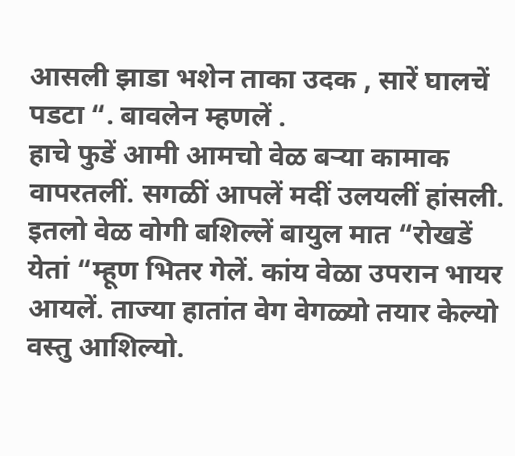आसली झाडा भशेन ताका उदक , सारें घालचें पडटा “. बावलेन म्हणलें .
हाचे फुडें आमी आमचो वेळ बऱ्या कामाक वापरतलीं. सगळीं आपलें मदीं उलयलीं हांसली.
इतलो वेळ वोगी बशिल्लें बायुल मात “रोखडें येतां “म्हूण भितर गेलें. कांय वेळा उपरान भायर आयलें. ताज्या हातांत वेग वेगळ्यो तयार केल्यो वस्तु आशिल्यो.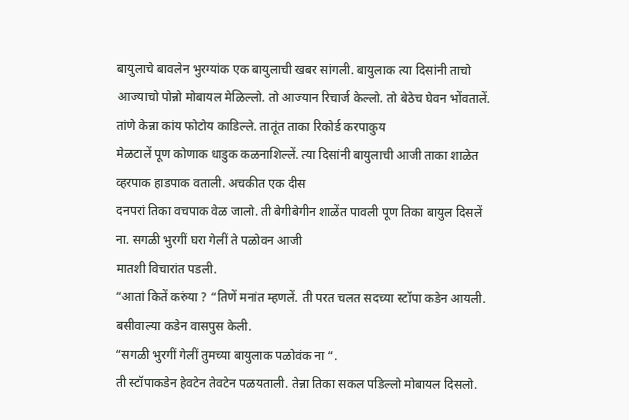बायुलाचे बावलेन भुरग्यांक एक बायुलाची खबर सांगली. बायुलाक त्या दिसांनी ताचो आज्याचो पोन्नो मोबायल मेळिल्लो. तो आज्यान रिचार्ज केल्लो. तो बेठेच घेवन भोंवतालें. तांणे केन्ना कांय फोटोय काडिल्ले. तातूंत ताका रिकोर्ड करपाकुय
मेळटालें पूण कोणाक धाडुक कळनाशिल्लें. त्या दिसांनी बायुलाची आजी ताका शाळेत व्हरपाक हाडपाक वताली. अचकीत एक दीस
दनपरां तिका वचपाक वेळ जालो. ती बेगीबेगीन शाळेंत पावली पूण तिका बायुल दिसलें ना. सगळी भुरगीं घरा गेलीं ते पळोवन आजी
मातशी विचारांत पडली.
“आतां कितें करुंया ? “तिणें मनांत म्हणलें. ती परत चलत सदच्या स्टॉपा कडेन आयली. बसीवाल्या कडेन वासपुस केली.
“सगळी भुरगीं गेलीं तुमच्या बायुलाक पळोवंक ना “.
ती स्टॉपाकडेन हेवटेन तेवटेन पळयताली. तेन्ना तिका सकल पडिल्लो मोबायल दिसलो.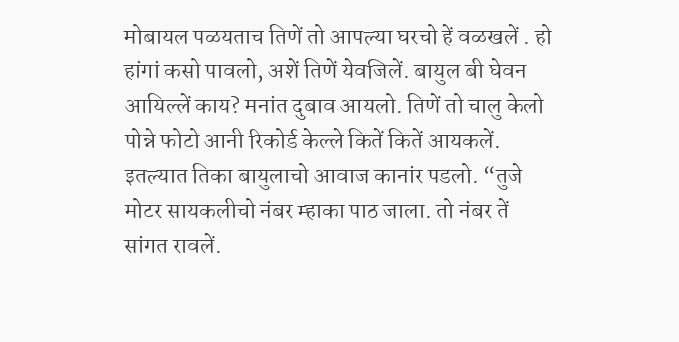मोबायल पळयताच तिणें तो आपल्या घरचो हें वळखलें . हो हांगां कसो पावलो, अशें तिणें येवजिलें. बायुल बी घेवन आयिल्लें काय? मनांत दुबाव आयलो. तिणें तो चालु केलो पोन्ने फोटो आनी रिकोर्ड केल्ले कितें कितें आयकलें. इतल्यात तिका बायुलाचो आवाज कानांर पडलो. “तुजे मोटर सायकलीचो नंबर म्हाका पाठ जाला. तो नंबर तें सांगत रावलें.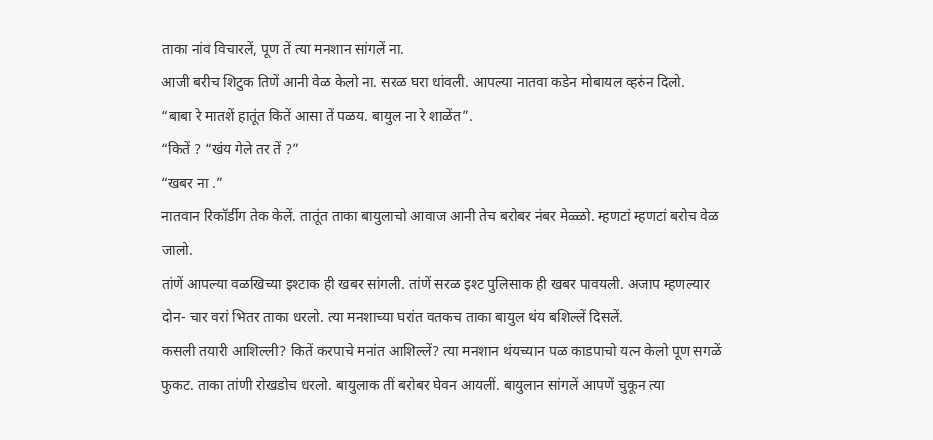ताका नांव विचारलें, पूण तें त्या मनशान सांगलें ना.
आजी बरीच शिटुक तिणें आनी वेळ केलो ना. सरळ घरा धांवली. आपल्या नातवा कडेन मोबायल व्हरुंन दिलो.
“बाबा रे मातशें हातूंत कितें आसा तें पळय. बायुल ना रे शाळेंत”.
“कितें ? “खंय गेले तर तें ?”
“खबर ना .”
नातवान रिकॉर्डीग तेक केलें. तातूंत ताका बायुलाचो आवाज आनी तेच बरोबर नंबर मेळ्ळो. म्हणटां म्हणटां बरोच वेळ जालो.
तांणें आपल्या वळखिच्या इश्टाक ही खबर सांगली. तांणें सरळ इश्ट पुलिसाक ही खबर पावयली. अजाप म्हणल्यार दोन- चार वरां भितर ताका धरलो. त्या मनशाच्या घरांत वतकच ताका बायुल थंय बशिल्लें दिसलें.
कसली तयारी आशिल्ली? कितें करपाचे मनांत आशिल्लें? त्या मनशान थंयच्यान पळ काडपाचो यत्न केलो पूण सगळें फुकट. ताका तांणी रोखडोच धरलो. बायुलाक तीं बरोबर घेवन आयलीं. बायुलान सांगलें आपणें चुकून त्या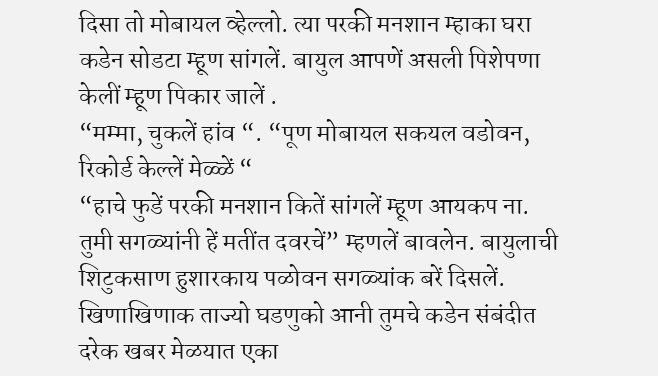दिसा तो मोबायल व्हेल्लो. त्या परकी मनशान म्हाका घरा कडेन सोडटा म्हूण सांगलें. बायुल आपणें असली पिशेपणा केलीं म्हूण पिकार जालें .
“मम्मा, चुकलें हांव “. “पूण मोबायल सकयल वडोवन, रिकोर्ड केल्लें मेळ्ळें “
“हाचे फुडें परकी मनशान कितें सांगलें म्हूण आयकप ना. तुमी सगळ्यांनी हें मतींत दवरचें” म्हणलें बावलेन. बायुलाची शिटुकसाण हुशारकाय पळोवन सगळ्यांक बरें दिसलें.
खिणाखिणाक ताज्यो घडणुको आनी तुमचे कडेन संबंदीत दरेक खबर मेळयात एका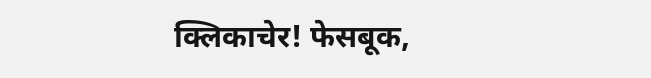क्लिकाचेर! फेसबूक,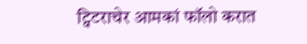ट्विटराचेर आमकां फॉलो करात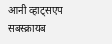आनी व्हाट्सएप सबस्क्रायब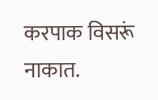करपाक विसरूं नाकात.